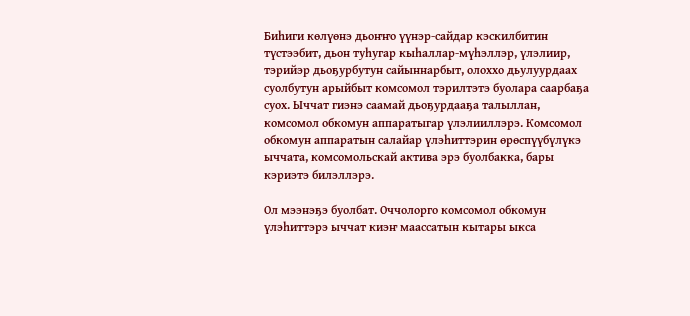Биһиги көлүөнэ дьоҥҥо үүнэр-сайдар кэскилбитин түстээбит, дьон туһугар кыһаллар-мүһэллэр, үлэлиир, тэрийэр дьоҕурбутун сайыннарбыт, олоххо дьулуурдаах суолбутун арыйбыт комсомол тэрилтэтэ буолара саарбаҕа суох. Ыччат гиэнэ саамай дьоҕурдааҕа талыллан, комсомол обкомун аппаратыгар үлэлииллэрэ. Комсомол обкомун аппаратын салайар үлэһиттэрин өрөспүүбүлүкэ ыччата, комсомольскай актива эрэ буолбакка, бары кэриэтэ билэллэрэ.

Ол мээнэҕэ буолбат. Оччолорго комсомол обкомун үлэһиттэрэ ыччат киэҥ маассатын кытары ыкса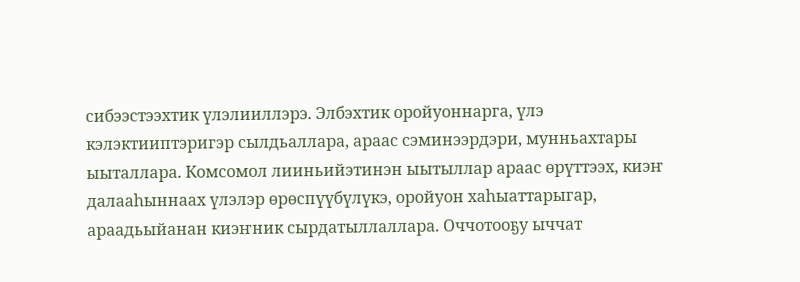сибээстээхтик үлэлииллэрэ. Элбэхтик оройуоннарга, үлэ кэлэктииптэригэр сылдьаллара, араас сэминээрдэри, мунньахтары ыыталлара. Комсомол лииньийэтинэн ыытыллар араас өрүттээх, киэҥ далааһыннаах үлэлэр өрөспүүбүлүкэ, оройуон хаһыаттарыгар, араадьыйанан киэҥник сырдатыллаллара. Оччотооҕу ыччат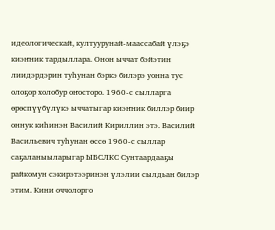идеологическай, култуурунай-маассабай үлэҕэ киэҥник тардыллара. Онон ыччат бэйэтин лиидэрдэрин туһунан бэркэ билэрэ уонна тус олоҕор холобур оҥосторо. 1960-с сылларга өрөспүүбүлүкэ ыччатыгар киэҥник биллэр биир оннук киһинэн Василий Кириллин этэ. Василий Васильевич туһунан өссө 1960-с сыллар саҕаланыыларыгар ЫБСЛКС Сунтаардааҕы райкомун сэкирэтээринэн үлэлии сылдьан билэр этим. Кини оччолорго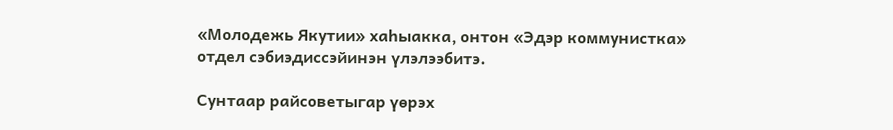«Молодежь Якутии» хаһыакка, онтон «Эдэр коммунистка» отдел сэбиэдиссэйинэн үлэлээбитэ.

Сунтаар райсоветыгар үөрэх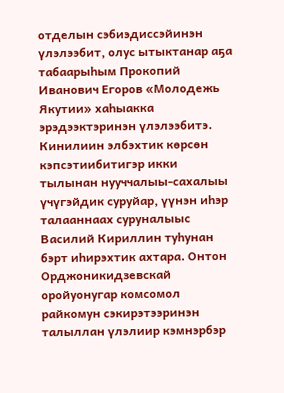отделын сэбиэдиссэйинэн үлэлээбит, олус ытыктанар аҕа табаарыһым Прокопий Иванович Егоров «Молодежь Якутии» хаһыакка эрэдээктэринэн үлэлээбитэ. Кинилиин элбэхтик көрсөн кэпсэтиибитигэр икки тылынан нууччалыы-сахалыы үчүгэйдик суруйар, үүнэн иһэр талааннаах суруналыыс Василий Кириллин туһунан бэрт иһирэхтик ахтара. Онтон Орджоникидзевскай оройуонугар комсомол райкомун сэкирэтээринэн талыллан үлэлиир кэмнэрбэр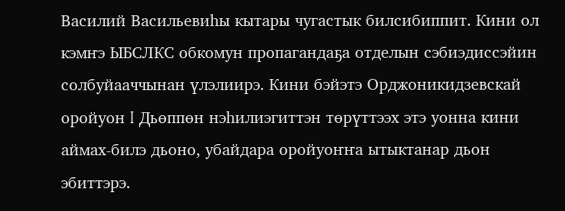Василий Васильевиһы кытары чугастык билсибиппит. Кини ол кэмҥэ ЫБСЛКС обкомун пропагандаҕа отделын сэбиэдиссэйин солбуйааччынан үлэлиирэ. Кини бэйэтэ Орджоникидзевскай оройуон I Дьөппөн нэһилиэгиттэн төрүттээх этэ уонна кини аймах-билэ дьоно, убайдара оройуоҥҥа ытыктанар дьон эбиттэрэ.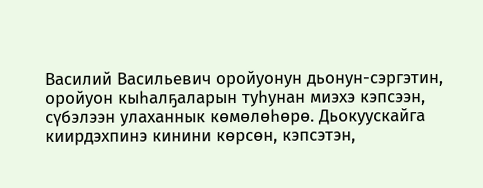Василий Васильевич оройуонун дьонун-сэргэтин, оройуон кыһалҕаларын туһунан миэхэ кэпсээн, сүбэлээн улаханнык көмөлөһөрө. Дьокуускайга киирдэхпинэ кинини көрсөн, кэпсэтэн,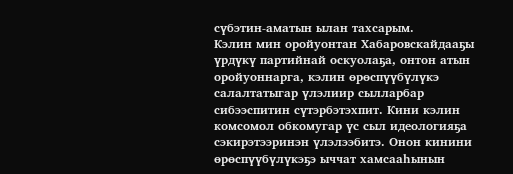сүбэтин-аматын ылан тахсарым.
Кэлин мин оройуонтан Хабаровскайдааҕы үрдүкү партийнай оскуолаҕа, онтон атын оройуоннарга, кэлин өрөспүүбүлүкэ салалтатыгар үлэлиир сылларбар сибээспитин сүтэрбэтэхпит. Кини кэлин комсомол обкомугар үс сыл идеологияҕа сэкирэтээринэн үлэлээбитэ. Онон кинини өрөспүүбүлүкэҕэ ыччат хамсааһынын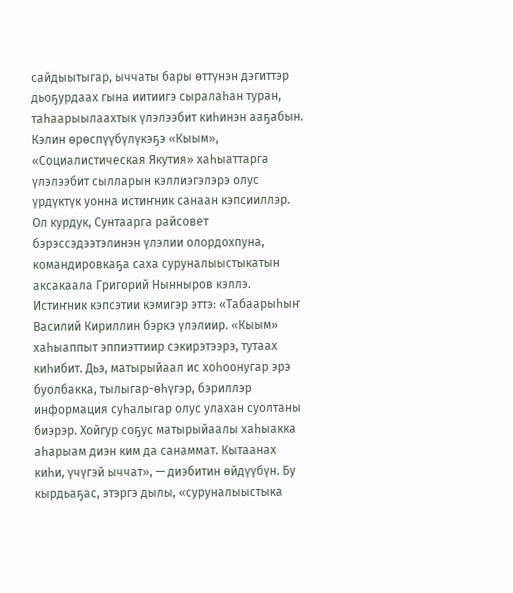сайдыытыгар, ыччаты бары өттүнэн дэгиттэр дьоҕурдаах гына иитиигэ сыралаһан туран, таһаарыылаахтык үлэлээбит киһинэн ааҕабын.
Кэлин өрөспүүбүлүкэҕэ «Кыым», «Социалистическая Якутия» хаһыаттарга үлэлээбит сылларын кэллиэгэлэрэ олус үрдүктүк уонна истиҥник санаан кэпсииллэр. Ол курдук, Сунтаарга райсовет бэрэссэдээтэлинэн үлэлии олордохпуна, командировкаҕа саха суруналыыстыкатын аксакаала Григорий Нынныров кэллэ. Истиҥник кэпсэтии кэмигэр эттэ: «Табаарыһыҥ Василий Кириллин бэркэ үлэлиир. «Кыым» хаһыаппыт эппиэттиир сэкирэтээрэ, тутаах киһибит. Дьэ, матырыйаал ис хоһоонугар эрэ буолбакка, тылыгар-өһүгэр, бэриллэр информация суһалыгар олус улахан суолтаны биэрэр. Хойгур соҕус матырыйаалы хаһыакка аһарыам диэн ким да санаммат. Кытаанах киһи, үчүгэй ыччат», — диэбитин өйдүүбүн. Бу кырдьаҕас, этэргэ дылы, «суруналыыстыка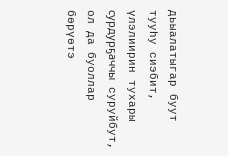дьыалатыгар буут тууһу сиэбит, үлэлиирин тухары сурдурҕаччы суруйбут, ол да буоллар бөрүөтэ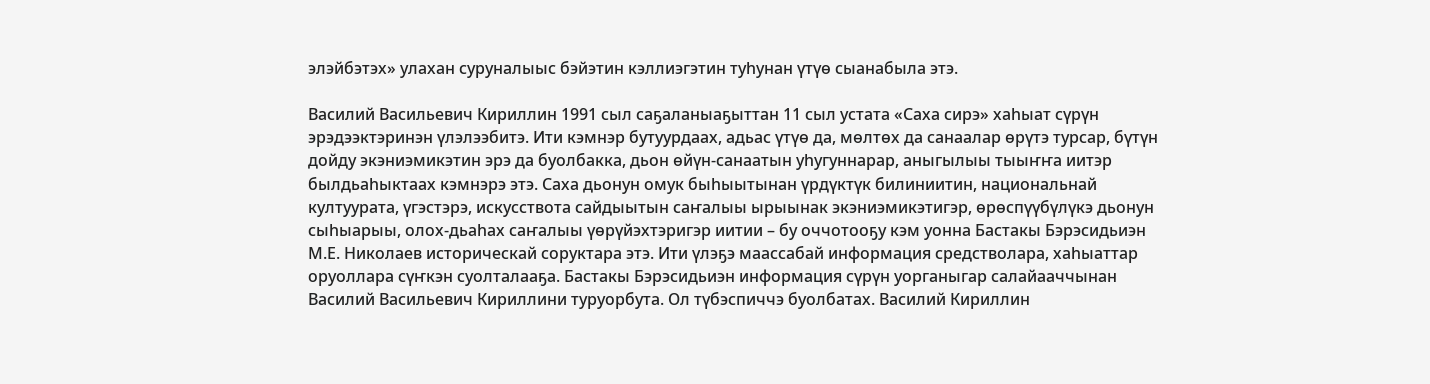элэйбэтэх» улахан суруналыыс бэйэтин кэллиэгэтин туһунан үтүө сыанабыла этэ.

Василий Васильевич Кириллин 1991 сыл саҕаланыаҕыттан 11 сыл устата «Саха сирэ» хаһыат сүрүн эрэдээктэринэн үлэлээбитэ. Ити кэмнэр бутуурдаах, адьас үтүө да, мөлтөх да санаалар өрүтэ турсар, бүтүн дойду экэниэмикэтин эрэ да буолбакка, дьон өйүн-санаатын уһугуннарар, аныгылыы тыыҥҥа иитэр былдьаһыктаах кэмнэрэ этэ. Саха дьонун омук быһыытынан үрдүктүк билиниитин, национальнай култуурата, үгэстэрэ, искусствота сайдыытын саҥалыы ырыынак экэниэмикэтигэр, өрөспүүбүлүкэ дьонун сыһыарыы, олох-дьаһах саҥалыы үөрүйэхтэригэр иитии – бу оччотооҕу кэм уонна Бастакы Бэрэсидьиэн М.Е. Николаев историческай соруктара этэ. Ити үлэҕэ маассабай информация средстволара, хаһыаттар оруоллара сүҥкэн суолталааҕа. Бастакы Бэрэсидьиэн информация сүрүн уорганыгар салайааччынан Василий Васильевич Кириллини туруорбута. Ол түбэспиччэ буолбатах. Василий Кириллин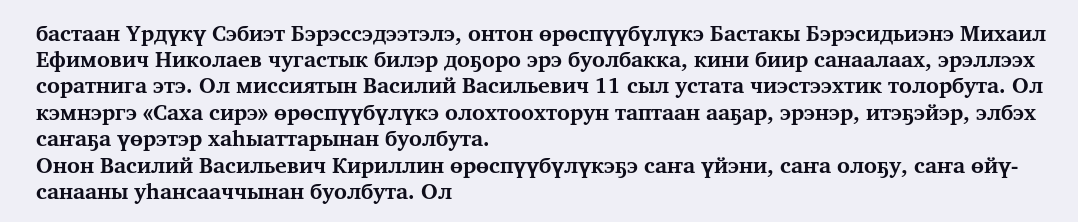бастаан Үрдүкү Сэбиэт Бэрэссэдээтэлэ, онтон өрөспүүбүлүкэ Бастакы Бэрэсидьиэнэ Михаил Ефимович Николаев чугастык билэр доҕоро эрэ буолбакка, кини биир санаалаах, эрэллээх соратнига этэ. Ол миссиятын Василий Васильевич 11 сыл устата чиэстээхтик толорбута. Ол кэмнэргэ «Саха сирэ» өрөспүүбүлүкэ олохтоохторун таптаан ааҕар, эрэнэр, итэҕэйэр, элбэх саҥаҕа үөрэтэр хаһыаттарынан буолбута.
Онон Василий Васильевич Кириллин өрөспүүбүлүкэҕэ саҥа үйэни, саҥа олоҕу, саҥа өйү-санааны уһансааччынан буолбута. Ол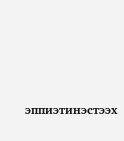эппиэтинэстээх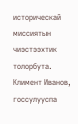историческай миссиятын чиэстээхтик толорбута.
Климент Иванов, госсулууспа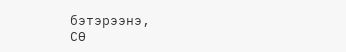бэтэрээнэ,
СӨ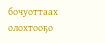бочуоттаах олохтооҕо